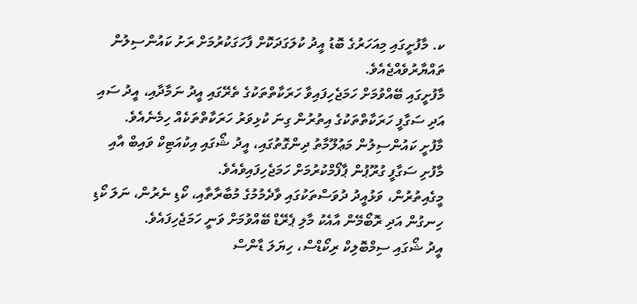ކ. މާފުށީގައި މިއަހަރުގެ ބޮޑު އީދު ކުލަގަދަކޮށް ފާހަގަކުރުމަށް ރަށު ކައުންސިލުން ތައްޔާރުވެއްޖެއެވެ.
މާފުށީގައި ބޭއްވުމަށް ހަމަޖެހިފައިވާ ހަރަކާތްތަކުގެ ތެރޭގައި އީދު ނަމާދާއި، އީދު ސައި އަދި ސަގާފީ ހަރަކާތްތަކުގެ އިތުރުން ގިނަ ކުޅިވަރު ހަރަކާތްތަކެއް ހިމެނެއެވެ.
މާފުށީ ކައުންސިލުން މަޢުލޫމާތު ދިންގޮތުގައި، އީދު ޝޯގައި އިކުއަޓިކް ވައިބް އާއި މާފުށި ސަގާފީ ގުރޫޕުން ޕާފޯމްކުރުމަށް ހަމަޖެހިފައިވެއެވެ.
މީގެއިތުރުން، ވަޅުއީދު ދުވަސްތަކުގައި ވާދެމުމުގެ މުބާރާތާއި، ކޯޑި ނެރުން، ނަލަ ކޯޑި ހިނގުން އަދި ރޮބޯމޭން އާއެކު މާލި ޕެރޭޑް ބޭއްވުމަށް ވަނީ ހަމަޖެހިފައެވެ.
އީދު ޝޯގައި ސިމްބޮލިކް ރިކޯޑްސް، ހިޔަލަ ޑާންސް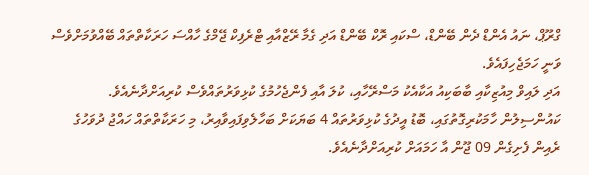ގްރޫޕް، ނައު އެންޑް ދެން ބޭންޑް، ސްކައި ރޮކް ބޭންޑް އަދި ގެމާ ރޭޒްއާއި ޓްރެފިކް ޖޭމްގެ ހާއްސަ ހަރަކާތްތައް ބޭއްވުމަށްވެސް ވަނީ ހަމަޖެހިފައެވެ.
އަދި ލައިވް މިއުޒިކާއި ބާބަކިއު އަކާއެކު މަސްރޭހާއި، ކުލަ އާއި ފެންޖެހުމުގެ ކުޅިވަރުތައްވެސް ކުރިއަށްދާނެއެވެ.
ކައުންސިލުން ހާމަކުރިގޮތުގައި، ބޮޑު އީދުގެ ކުޅިވަރުތައް 4 ބަޔަކަށް ބަހާލެވިފައިވާއިރު، މި ހަރަކާތްތައް ހައްޖު ދުވަހުގެ ރެއިން ފެށިގެން 09 ޖޫން އާ ހަމައަށް ކުރިއަށްދާނެއެވެ.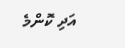އަދި ކޮންމެ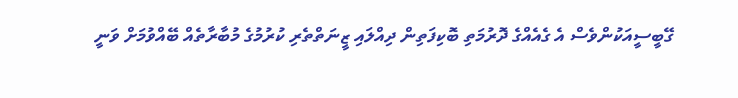ގޭބީސީއަކުންވެސް އެ ގެއެއްގެ ދޮރުމަތި ބޮކިފަތިން ދިއްލައި ޒީނަތްތެރި ކުރުމުގެ މުބާރާތެއް ބޭއްވުމަށް ވަނީ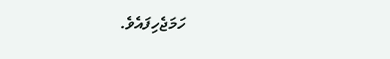ހަމަޖެހިފައެވެ.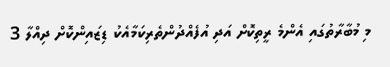މި މުބާރާތުގައި އެންމެ ރީތިކޮށް އަދި އުފެއްދުންތެރިކަމާއެކު ޑިޒައިންކޮށް ދިއްލާ 3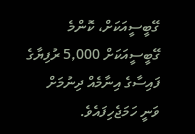ގޭބީސީއަކަށް، ކޮންމެ ގޭބީސީއަކަށް 5,000 ރުފިޔާގެ ފައިސާގެ އިނާމެއް ދިނުމަށް ވަނީ ހަމަޖެހިފައެވެ.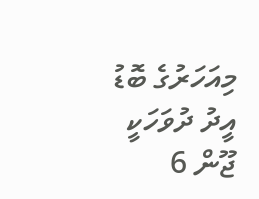މިއަހަރުގެ ބޮޑު އީދު ދުވަހަކީ ޖޫން 6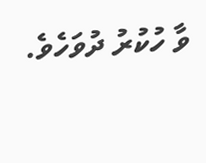ވާ ހުކުރު ދުވަހެވެ.